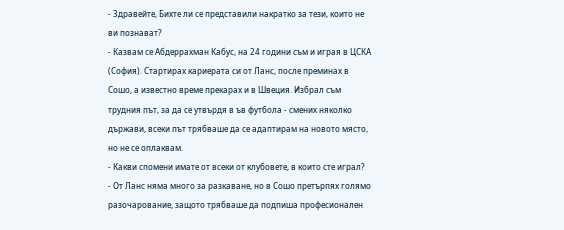- Здравейте, Бихте ли се представили накратко за тези, които не ви познават?
- Казвам се Абдеррахман Кабус, на 24 години съм и играя в ЦСКА (София). Стартирах кариерата си от Ланс, после преминах в Сошо, а известно време прекарах и в Швеция. Избрал съм трудния път, за да се утвърдя в ъв футбола - смених няколко държави, всеки път трябваше да се адаптирам на новото място, но не се оплаквам.
- Какви спомени имате от всеки от клубовете, в които сте играл?
- От Ланс няма много за разкаване, но в Сошо претърпях голямо разочарование, защото трябваше да подпиша професионален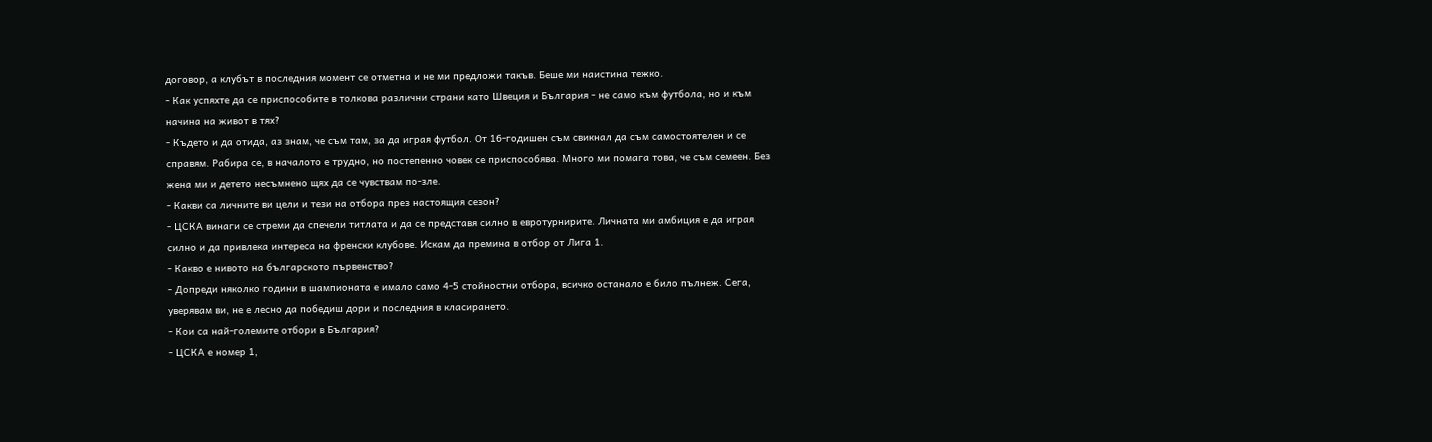договор, а клубът в последния момент се отметна и не ми предложи такъв. Беше ми наистина тежко.
- Как успяхте да се приспособите в толкова различни страни като Швеция и България - не само към футбола, но и към начина на живот в тях?
- Където и да отида, аз знам, че съм там, за да играя футбол. От 16-годишен съм свикнал да съм самостоятелен и се справям. Рабира се, в началото е трудно, но постепенно човек се приспособява. Много ми помага това, че съм семеен. Без жена ми и детето несъмнено щях да се чувствам по-зле.
- Какви са личните ви цели и тези на отбора през настоящия сезон?
- ЦСКА винаги се стреми да спечели титлата и да се представя силно в евротурнирите. Личната ми амбиция е да играя силно и да привлека интереса на френски клубове. Искам да премина в отбор от Лига 1.
- Какво е нивото на българското първенство?
- Допреди няколко години в шампионата е имало само 4-5 стойностни отбора, всичко останало е било пълнеж. Сега, уверявам ви, не е лесно да победиш дори и последния в класирането.
- Кои са най-големите отбори в България?
- ЦСКА е номер 1,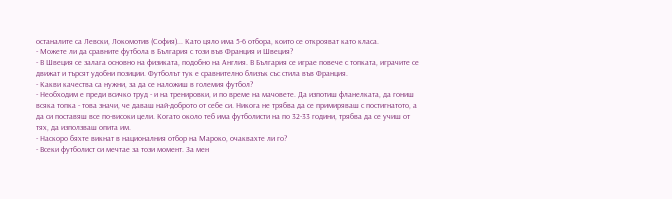останалите са Левски, Локомотив (София)... Като цяло има 5-6 отбора, които се открояват като класа.
- Можете ли да сравните футбола в България с този във Франция и Швеция?
- В Швеция се залага основно на физиката, подобно на Англия. В България се играе повече с топката, играчите се движат и търсят удобни позиции. Футболът тук е сравнително близък със стила във Франция.
- Какви качества са нужни, за да се наложиш в големия футбол?
- Необходим е преди всичко труд - и на тренировки, и по време на мачовете. Да изпотиш фланелката, да гониш всяка топка - това значи, че даваш най-доброто от себе си. Никога не трябва да се примиряваш с постигнатото, а да си поставяш все по-високи цели. Когато около теб има футболисти на по 32-33 години, трябва да се учиш от тях, да използваш опита им.
- Наскоро бяхте викнат в националния отбор на Мароко, очаквахте ли го?
- Всеки футболист си мечтае за този момент. За мен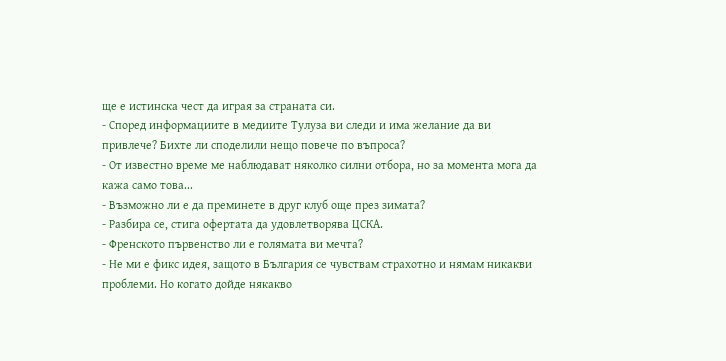ще е истинска чест да играя за страната си.
- Според информациите в медиите Тулуза ви следи и има желание да ви привлече? Бихте ли споделили нещо повече по въпроса?
- От известно време ме наблюдават няколко силни отбора, но за момента мога да кажа само това...
- Възможно ли е да преминете в друг клуб още през зимата?
- Разбира се, стига офертата да удовлетворява ЦСКА.
- Френското първенство ли е голямата ви мечта?
- Не ми е фикс идея, защото в България се чувствам страхотно и нямам никакви проблеми. Но когато дойде някакво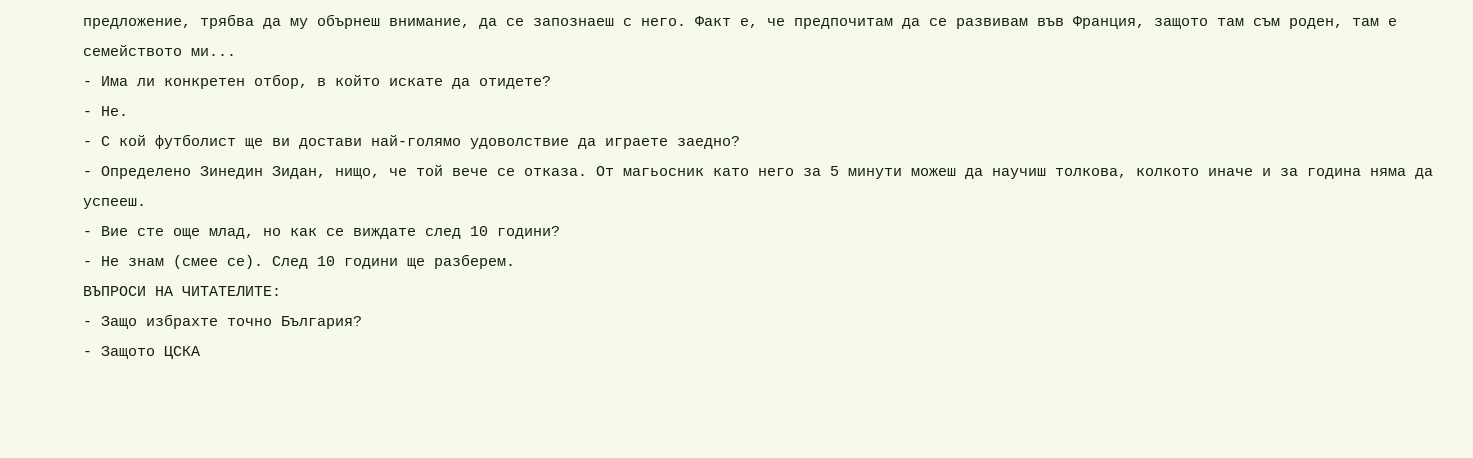предложение, трябва да му обърнеш внимание, да се запознаеш с него. Факт е, че предпочитам да се развивам във Франция, защото там съм роден, там е семейството ми...
- Има ли конкретен отбор, в който искате да отидете?
- Не.
- С кой футболист ще ви достави най-голямо удоволствие да играете заедно?
- Определено Зинедин Зидан, нищо, че той вече се отказа. От магьосник като него за 5 минути можеш да научиш толкова, колкото иначе и за година няма да успееш.
- Вие сте още млад, но как се виждате след 10 години?
- Не знам (смее се). След 10 години ще разберем.
ВЪПРОСИ НА ЧИТАТЕЛИТЕ:
- Защо избрахте точно България?
- Защото ЦСКА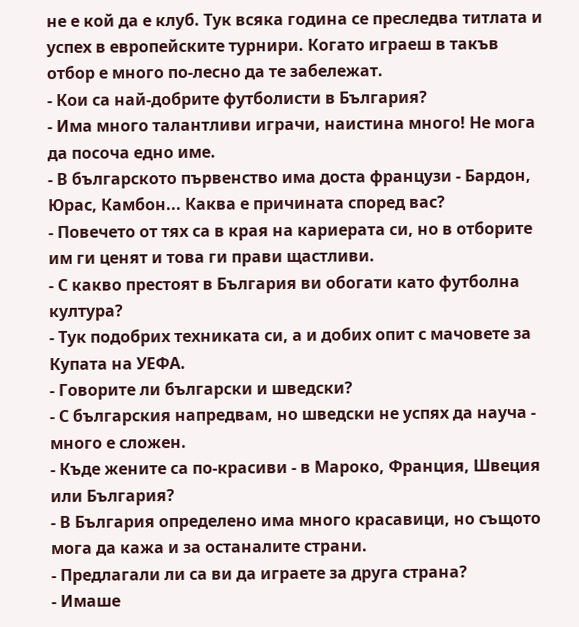не е кой да е клуб. Тук всяка година се преследва титлата и успех в европейските турнири. Когато играеш в такъв отбор е много по-лесно да те забележат.
- Кои са най-добрите футболисти в България?
- Има много талантливи играчи, наистина много! Не мога да посоча едно име.
- В българското първенство има доста французи - Бардон, Юрас, Камбон... Каква е причината според вас?
- Повечето от тях са в края на кариерата си, но в отборите им ги ценят и това ги прави щастливи.
- С какво престоят в България ви обогати като футболна култура?
- Тук подобрих техниката си, а и добих опит с мачовете за Купата на УЕФА.
- Говорите ли български и шведски?
- С българския напредвам, но шведски не успях да науча - много е сложен.
- Къде жените са по-красиви - в Мароко, Франция, Швеция или България?
- В България определено има много красавици, но същото мога да кажа и за останалите страни.
- Предлагали ли са ви да играете за друга страна?
- Имаше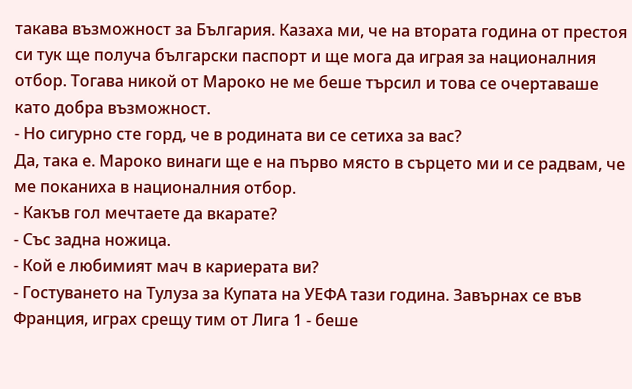такава възможност за България. Казаха ми, че на втората година от престоя си тук ще получа български паспорт и ще мога да играя за националния отбор. Тогава никой от Мароко не ме беше търсил и това се очертаваше като добра възможност.
- Но сигурно сте горд, че в родината ви се сетиха за вас?
Да, така е. Мароко винаги ще е на първо място в сърцето ми и се радвам, че ме поканиха в националния отбор.
- Какъв гол мечтаете да вкарате?
- Със задна ножица.
- Кой е любимият мач в кариерата ви?
- Гостуването на Тулуза за Купата на УЕФА тази година. Завърнах се във Франция, играх срещу тим от Лига 1 - беше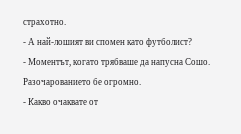страхотно.
- А най-лошият ви спомен като футболист?
- Моментът, когато трябваше да напусна Сошо. Разочарованието бе огромно.
- Какво очаквате от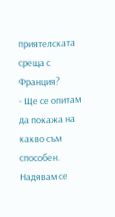приятелската среща с Франция?
- Ще се опитам да покажа на какво съм способен. Надявам се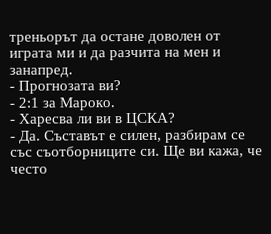треньорът да остане доволен от играта ми и да разчита на мен и занапред.
- Прогнозата ви?
- 2:1 за Мароко.
- Харесва ли ви в ЦСКА?
- Да. Съставът е силен, разбирам се със съотборниците си. Ще ви кажа, че често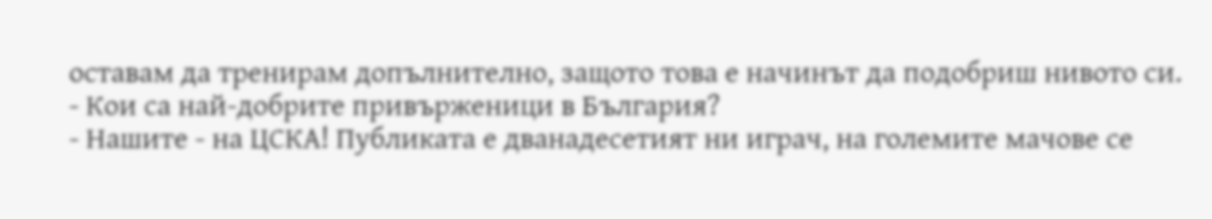оставам да тренирам допълнително, защото това е начинът да подобриш нивото си.
- Кои са най-добрите привърженици в България?
- Нашите - на ЦСКА! Публиката е дванадесетият ни играч, на големите мачове се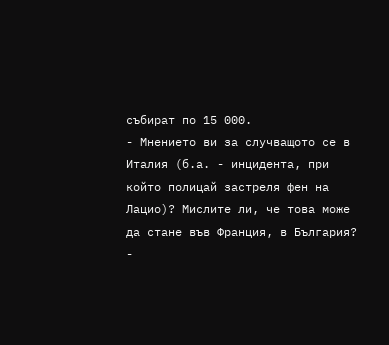събират по 15 000.
- Мнението ви за случващото се в Италия (б.а. - инцидента, при който полицай застреля фен на Лацио)? Мислите ли, че това може да стане във Франция, в България?
-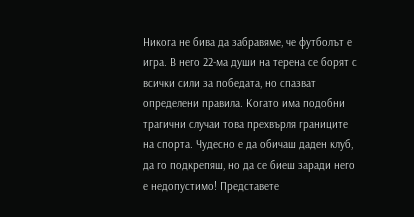Никога не бива да забравяме, че футболът е игра. В него 22-ма души на терена се борят с всички сили за победата, но спазват определени правила. Когато има подобни трагични случаи това прехвърля границите на спорта. Чудесно е да обичаш даден клуб, да го подкрепяш, но да се биеш заради него е недопустимо! Представете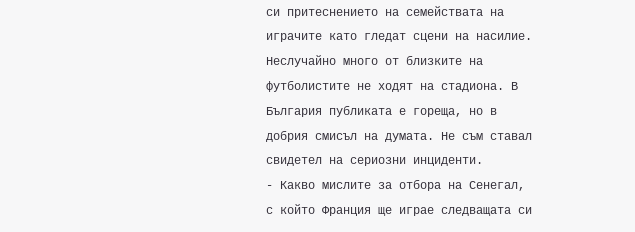си притеснението на семействата на играчите като гледат сцени на насилие. Неслучайно много от близките на футболистите не ходят на стадиона. В България публиката е гореща, но в добрия смисъл на думата. Не съм ставал свидетел на сериозни инциденти.
- Какво мислите за отбора на Сенегал, с който Франция ще играе следващата си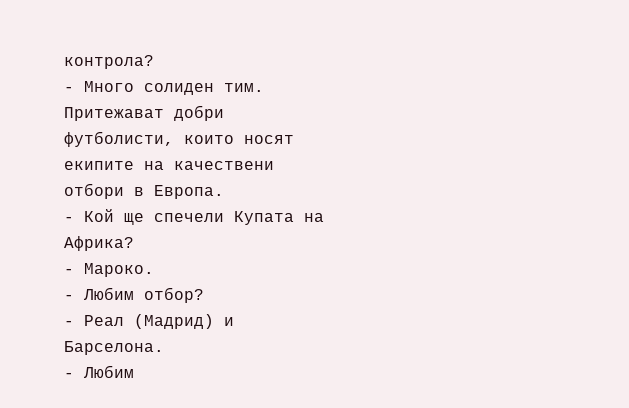контрола?
- Много солиден тим. Притежават добри футболисти, които носят екипите на качествени отбори в Европа.
- Кой ще спечели Купата на Африка?
- Мароко.
- Любим отбор?
- Реал (Мадрид) и Барселона.
- Любим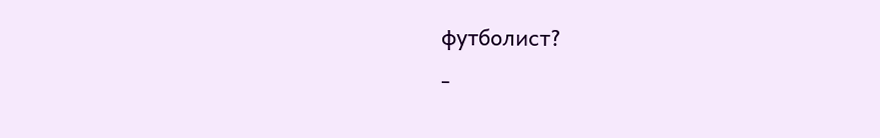футболист?
-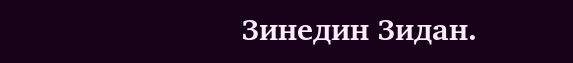Зинедин Зидан.